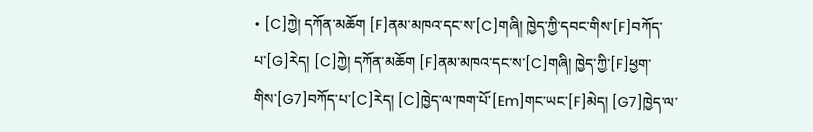• [C]ཀྱེ། དཀོན་མཆོག [F]ནམ་མཁའ་དང་ས་[C]གཞི། ཁྱེད་ཀྱི་དབང་གིས་[F]བཀོད་པ་[G]རེད། [C]ཀྱེ། དཀོན་མཆོག [F]ནམ་མཁའ་དང་ས་[C]གཞི། ཁྱེད་ཀྱི་[F]ཕྱག་གིས་[G7]བཀོད་པ་[C]རེད། [C]ཁྱེད་ལ་ཁག་པོ་[Em]གང་ཡང་[F]མེད། [G7]ཁྱེད་ལ་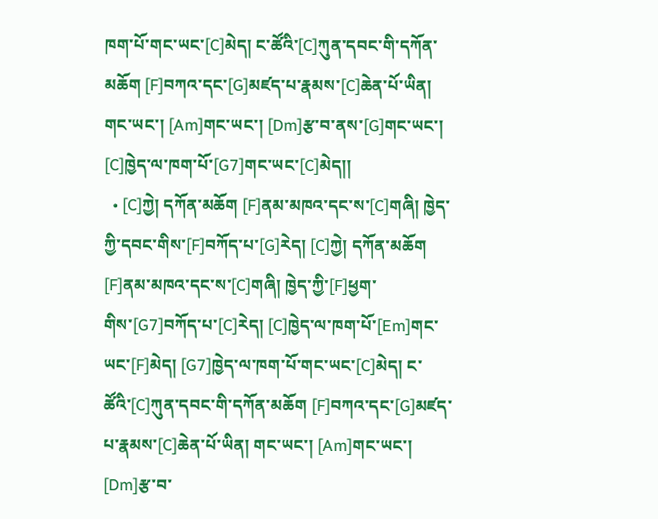ཁག་པོ་གང་ཡང་[C]མེད། ང་ཚོའི་[C]ཀུན་དབང་གི་དཀོན་མཆོག [F]བཀའ་དང་[G]མཛད་པ་རྣམས་[C]ཆེན་པོ་ཡིན། གང་ཡང་། [Am]གང་ཡང་། [Dm]རྩ་བ་ནས་[G]གང་ཡང་། [C]ཁྱེད་ལ་ཁག་པོ་[G7]གང་ཡང་[C]མེད།།
  • [C]ཀྱེ། དཀོན་མཆོག [F]ནམ་མཁའ་དང་ས་[C]གཞི། ཁྱེད་ཀྱི་དབང་གིས་[F]བཀོད་པ་[G]རེད། [C]ཀྱེ། དཀོན་མཆོག [F]ནམ་མཁའ་དང་ས་[C]གཞི། ཁྱེད་ཀྱི་[F]ཕྱག་གིས་[G7]བཀོད་པ་[C]རེད། [C]ཁྱེད་ལ་ཁག་པོ་[Em]གང་ཡང་[F]མེད། [G7]ཁྱེད་ལ་ཁག་པོ་གང་ཡང་[C]མེད། ང་ཚོའི་[C]ཀུན་དབང་གི་དཀོན་མཆོག [F]བཀའ་དང་[G]མཛད་པ་རྣམས་[C]ཆེན་པོ་ཡིན། གང་ཡང་། [Am]གང་ཡང་། [Dm]རྩ་བ་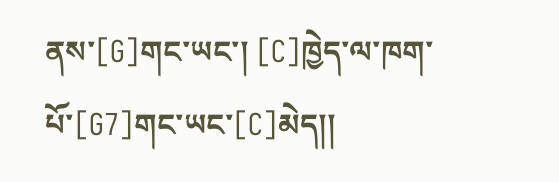ནས་[G]གང་ཡང་། [C]ཁྱེད་ལ་ཁག་པོ་[G7]གང་ཡང་[C]མེད།།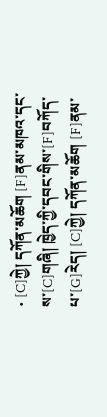• [C]ཀྱེ། དཀོན་མཆོག [F]ནམ་མཁའ་དང་ས་[C]གཞི། ཁྱེད་ཀྱི་དབང་གིས་[F]བཀོད་པ་[G]རེད། [C]ཀྱེ། དཀོན་མཆོག [F]ནམ་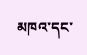མཁའ་དང་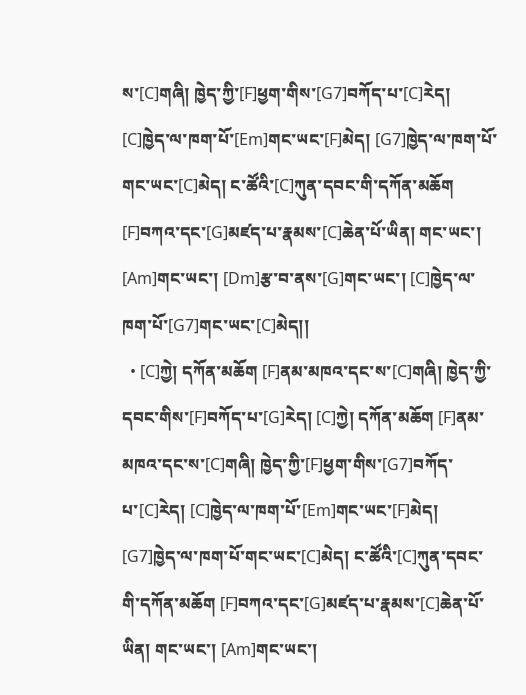ས་[C]གཞི། ཁྱེད་ཀྱི་[F]ཕྱག་གིས་[G7]བཀོད་པ་[C]རེད། [C]ཁྱེད་ལ་ཁག་པོ་[Em]གང་ཡང་[F]མེད། [G7]ཁྱེད་ལ་ཁག་པོ་གང་ཡང་[C]མེད། ང་ཚོའི་[C]ཀུན་དབང་གི་དཀོན་མཆོག [F]བཀའ་དང་[G]མཛད་པ་རྣམས་[C]ཆེན་པོ་ཡིན། གང་ཡང་། [Am]གང་ཡང་། [Dm]རྩ་བ་ནས་[G]གང་ཡང་། [C]ཁྱེད་ལ་ཁག་པོ་[G7]གང་ཡང་[C]མེད།།
  • [C]ཀྱེ། དཀོན་མཆོག [F]ནམ་མཁའ་དང་ས་[C]གཞི། ཁྱེད་ཀྱི་དབང་གིས་[F]བཀོད་པ་[G]རེད། [C]ཀྱེ། དཀོན་མཆོག [F]ནམ་མཁའ་དང་ས་[C]གཞི། ཁྱེད་ཀྱི་[F]ཕྱག་གིས་[G7]བཀོད་པ་[C]རེད། [C]ཁྱེད་ལ་ཁག་པོ་[Em]གང་ཡང་[F]མེད། [G7]ཁྱེད་ལ་ཁག་པོ་གང་ཡང་[C]མེད། ང་ཚོའི་[C]ཀུན་དབང་གི་དཀོན་མཆོག [F]བཀའ་དང་[G]མཛད་པ་རྣམས་[C]ཆེན་པོ་ཡིན། གང་ཡང་། [Am]གང་ཡང་།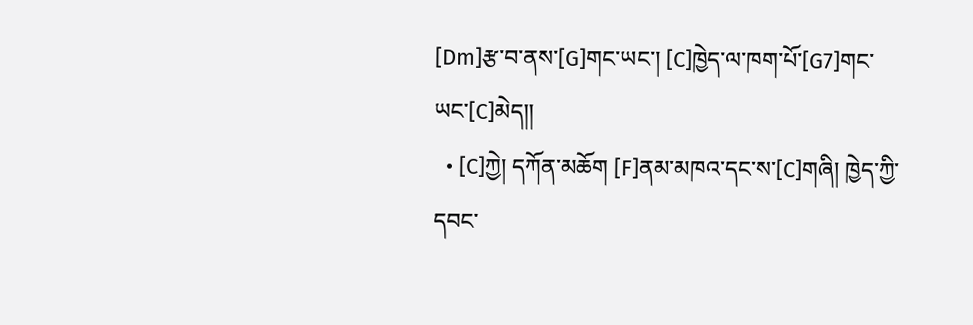[Dm]རྩ་བ་ནས་[G]གང་ཡང་། [C]ཁྱེད་ལ་ཁག་པོ་[G7]གང་ཡང་[C]མེད།།
  • [C]ཀྱེ། དཀོན་མཆོག [F]ནམ་མཁའ་དང་ས་[C]གཞི། ཁྱེད་ཀྱི་དབང་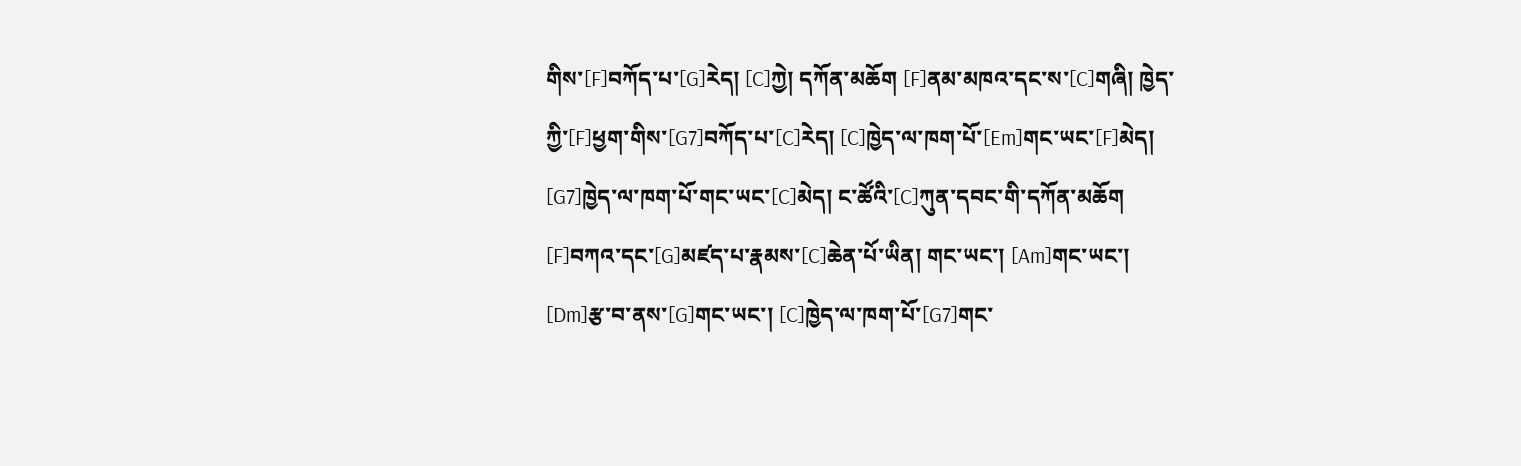གིས་[F]བཀོད་པ་[G]རེད། [C]ཀྱེ། དཀོན་མཆོག [F]ནམ་མཁའ་དང་ས་[C]གཞི། ཁྱེད་ཀྱི་[F]ཕྱག་གིས་[G7]བཀོད་པ་[C]རེད། [C]ཁྱེད་ལ་ཁག་པོ་[Em]གང་ཡང་[F]མེད། [G7]ཁྱེད་ལ་ཁག་པོ་གང་ཡང་[C]མེད། ང་ཚོའི་[C]ཀུན་དབང་གི་དཀོན་མཆོག [F]བཀའ་དང་[G]མཛད་པ་རྣམས་[C]ཆེན་པོ་ཡིན། གང་ཡང་། [Am]གང་ཡང་། [Dm]རྩ་བ་ནས་[G]གང་ཡང་། [C]ཁྱེད་ལ་ཁག་པོ་[G7]གང་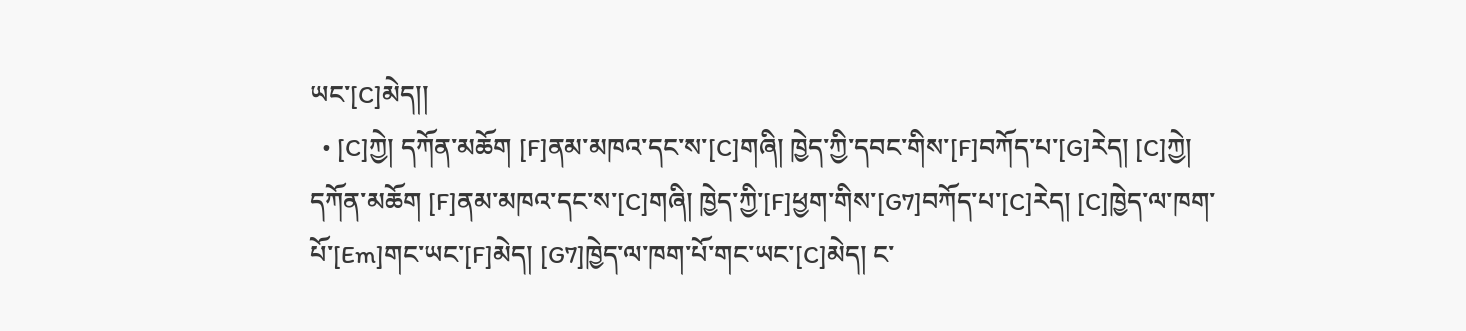ཡང་[C]མེད།།
  • [C]ཀྱེ། དཀོན་མཆོག [F]ནམ་མཁའ་དང་ས་[C]གཞི། ཁྱེད་ཀྱི་དབང་གིས་[F]བཀོད་པ་[G]རེད། [C]ཀྱེ། དཀོན་མཆོག [F]ནམ་མཁའ་དང་ས་[C]གཞི། ཁྱེད་ཀྱི་[F]ཕྱག་གིས་[G7]བཀོད་པ་[C]རེད། [C]ཁྱེད་ལ་ཁག་པོ་[Em]གང་ཡང་[F]མེད། [G7]ཁྱེད་ལ་ཁག་པོ་གང་ཡང་[C]མེད། ང་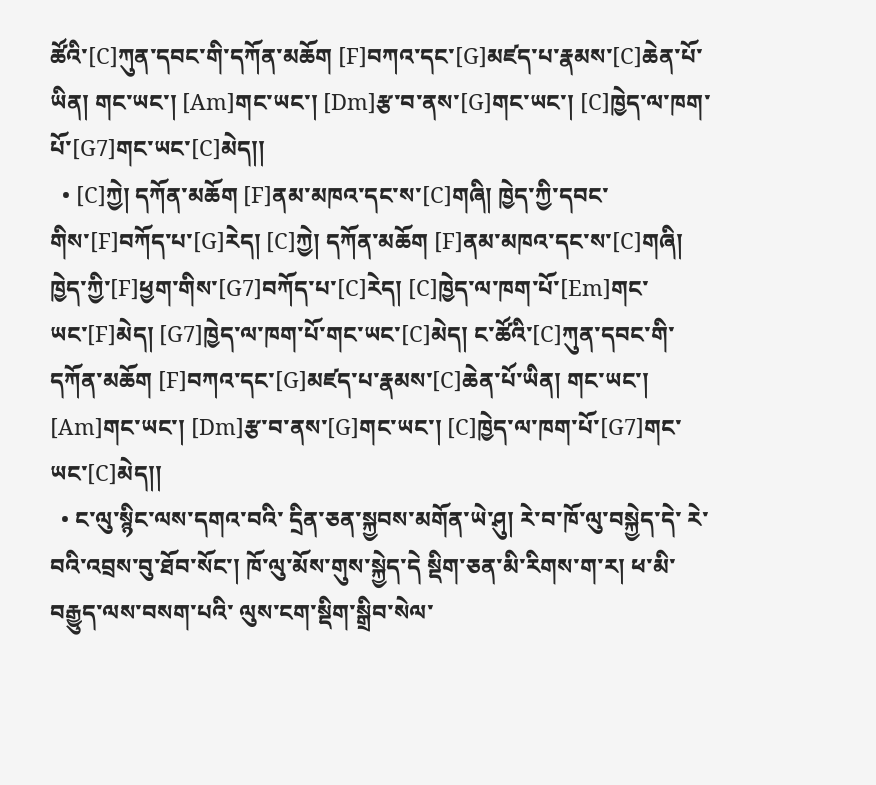ཚོའི་[C]ཀུན་དབང་གི་དཀོན་མཆོག [F]བཀའ་དང་[G]མཛད་པ་རྣམས་[C]ཆེན་པོ་ཡིན། གང་ཡང་། [Am]གང་ཡང་། [Dm]རྩ་བ་ནས་[G]གང་ཡང་། [C]ཁྱེད་ལ་ཁག་པོ་[G7]གང་ཡང་[C]མེད།།
  • [C]ཀྱེ། དཀོན་མཆོག [F]ནམ་མཁའ་དང་ས་[C]གཞི། ཁྱེད་ཀྱི་དབང་གིས་[F]བཀོད་པ་[G]རེད། [C]ཀྱེ། དཀོན་མཆོག [F]ནམ་མཁའ་དང་ས་[C]གཞི། ཁྱེད་ཀྱི་[F]ཕྱག་གིས་[G7]བཀོད་པ་[C]རེད། [C]ཁྱེད་ལ་ཁག་པོ་[Em]གང་ཡང་[F]མེད། [G7]ཁྱེད་ལ་ཁག་པོ་གང་ཡང་[C]མེད། ང་ཚོའི་[C]ཀུན་དབང་གི་དཀོན་མཆོག [F]བཀའ་དང་[G]མཛད་པ་རྣམས་[C]ཆེན་པོ་ཡིན། གང་ཡང་། [Am]གང་ཡང་། [Dm]རྩ་བ་ནས་[G]གང་ཡང་། [C]ཁྱེད་ལ་ཁག་པོ་[G7]གང་ཡང་[C]མེད།།
  • ང་ལུ་སྙིང་ལས་དགའ་བའི་ དྲིན་ཅན་སྐྱབས་མགོན་ཡེ་ཤུ། རེ་བ་ཁོ་ལུ་བསྐྱེད་དེ་ རེ་བའི་འབྲས་བུ་ཐོབ་སོང་། ཁོ་ལུ་མོས་གུས་སྐྱེད་དེ སྡིག་ཅན་མི་རིགས་ག་ར། ཕ་མི་བརྒྱུད་ལས་བསག་པའི་ ལུས་ངག་སྡིག་སྒྲིབ་སེལ་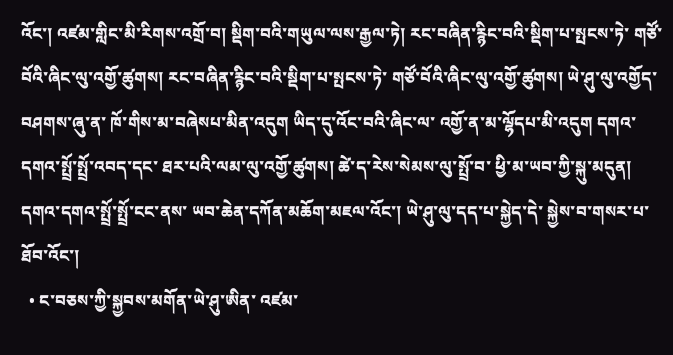འོང་། འཛམ་གླིང་མི་རིགས་འགྲོ་བ། སྡིག་བའི་གཡུལ་ལས་རྒྱལ་ཏེ། རང་བཞིན་རྙིང་བའི་སྡིག་པ་སྤངས་ཏེ་ གཙོ་བོའི་ཞིང་ལུ་འགྱོ་ཚུགས། རང་བཞིན་རྙིང་བའི་སྡིག་པ་སྤངས་ཏེ་ གཙོ་བོའི་ཞིང་ལུ་འགྱོ་ཚུགས། ཡེ་ཤུ་ལུ་འགྱོད་བཤགས་ཞུ་ན་ ཁོ་གིས་མ་བཞེསཔ་མིན་འདུག ཡིད་དུ་འོང་བའི་ཞིང་ལ་ འགྱོ་ན་མ་ལྷོདཔ་མི་འདུག དགའ་དགའ་སྤྲོ་སྤྲོ་འབད་དང་ ཐར་པའི་ལམ་ལུ་འགྱོ་ཚུགས། ཚེ་ད་རེས་སེམས་ལུ་སྤྲོ་བ་ ཕྱི་མ་ཡབ་ཀྱི་སྐུ་མདུན། དགའ་དགའ་སྤྲོ་སྤྲོ་ངང་ནས་ ཡབ་ཆེན་དཀོན་མཆོག་མཇལ་འོང་། ཡེ་ཤུ་ལུ་དད་པ་སྐྱེད་དེ་ སྐྱེས་བ་གསར་པ་ཐོབ་འོང་།
  • ང་བཅས་ཀྱི་སྐྱབས་མགོན་ཡེ་ཤུ་ཨིན་ འཛམ་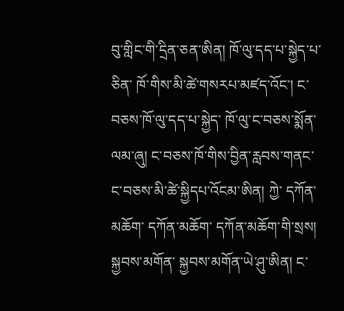བུ་གླིང་གི་དྲིན་ཅན་ཨིན། ཁོ་ལུ་དད་པ་སྐྱེད་པ་ཅིན་ ཁོ་གིས་མི་ཚེ་གསརཔ་མཛད་འོང་། ང་བཅས་ཁོ་ལུ་དད་པ་སྐྱེད་ ཁོ་ལུ་ང་བཅས་སྨོན་ལམ་ཞུ། ང་བཅས་ཁོ་གིས་བྱིན་རླབས་གནང་ ང་བཅས་མི་ཚེ་སྐྱིདཔ་འོངམ་ཨིན། ཀྱེ་ དཀོན་མཆོག་ དཀོན་མཆོག་ དཀོན་མཆོག་གི་སྲས། སྐྱབས་མགོན་ སྐྱབས་མགོན་ཡེ་ཤུ་ཨིན། ང་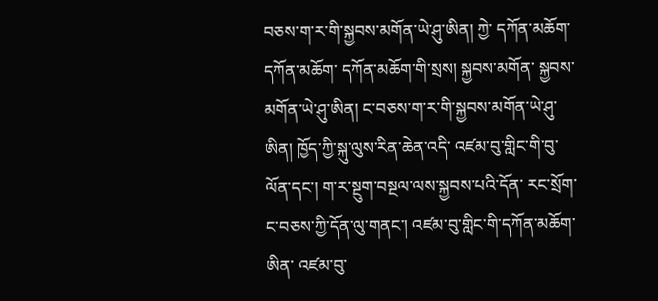བཅས་ག་ར་གི་སྐྱབས་མགོན་ཡེ་ཤུ་ཨིན། ཀྱེ་ དཀོན་མཆོག་ དཀོན་མཆོག་ དཀོན་མཆོག་གི་སྲས། སྐྱབས་མགོན་ སྐྱབས་མགོན་ཡེ་ཤུ་ཨིན། ང་བཅས་ག་ར་གི་སྐྱབས་མགོན་ཡེ་ཤུ་ཨིན། ཁྱོད་ཀྱི་སྐུ་ལུས་རིན་ཆེན་འདི་ འཛམ་བུ་གླིང་གི་བུ་ལོན་དང་། ག་ར་སྔུག་བསྔལ་ལས་སྐྱབས་པའི་དོན་ རང་སྲོག་ང་བཅས་ཀྱི་དོན་ལུ་གནང་། འཛམ་བུ་གླིང་གི་དཀོན་མཆོག་ཨིན་ འཛམ་བུ་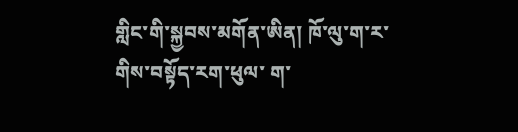གླིང་གི་སྐྱབས་མགོན་ཨིན། ཁོ་ལུ་ག་ར་གིས་བསྟོད་རག་ཕུལ་ ག་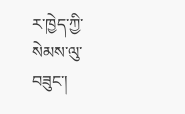ར་ཁྱེད་ཀྱི་སེམས་ལུ་བཟུང་།